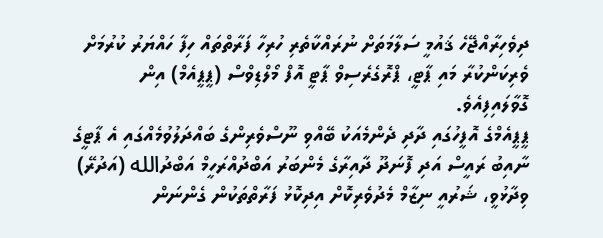ދިވެހިރާއްޖޭހެ ޤައުމީ ސަލާމަތަށް ނުރައްކާތެރި ހުރިހާ ފަރާތްތައް ހިފާ ހައްޔަރު ކުރުމަށް ވެރިކަންކުރާ މައި ޕާޓީ، ޕްރޮގެރެސިވް ޕާޓީ އޮފް މޯލްޑިވްސް (ޕީޕީއެމް) އިން ގޮވާލައިފިއެވެ.
ޕީޕީއެމްގެ އޮފީހުގައި ދާދި ދެންމެއަކު ބޭއްވި ނޫސްވެރިންގެ ބައްދަލުވުމެއްގައި އެ ޕާޓީގެ ނާއިބު ރައީސް އަދި ފޮނަދޫ ދާއިރާގެ މެންބަރު އަބްދުއްރަހީމް އަބްދުالله (އަދުރޭ) ވިދާޅުވީ، ޝަރުއީ ނިޒާމް މެދުވެރިކޮށް އިދިކޮޅު ފަރާތްތަކުން ގެންނަން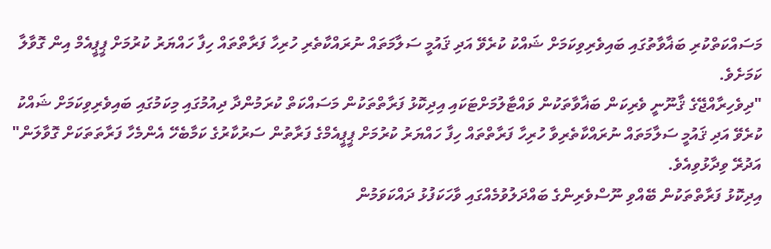މަސައްކަތްކުރި ބަޣާވާތުގައި ބައިވެރިވިކަމަށް ޝައްކު ކުރެވޭ އަދި ޤައުމީ ސަލާމަތައް ނުރައްކާތެރި ހުރިހާ ފަރާތްތައް ހިފާ ހައްޔަރު ކުރުމަށް ޕީޕީއެމް އިން ގޮވާލާ ކަމަށެވެ.
"ދިވެހިރާއްޖޭގެ ޤާނޫނީ ވެރިކަން ބަޣާވާތަކުން ވައްޓާލުމަށްޓަކައި އިދިކޮޅު ފަރާތްތަކުން މަސައްކަތް ކުރަމުންދާ ދިއުމުގައި މިކަމުގައި ބައިވެރިވިކަމަށް ޝައްކު ކުރެވޭ އަދި ޤައުމީ ސަލާމަތައް ނުރައްކާތެރިވާ ހުރިހާ ފަރާތްތައް ހިފާ ހައްޔަރު ކުރުމަށް ޕީޕީއެމްގެ ފަރާތުން ސަރުކާރުގެ ކަމާބެހޭ އެންމެހާ ފަރާތަތަކަށް ގޮވާލަން" އަދުރޭ ވިދާޅުވިއެވެ.
އިދިކޮޅު ފަރާތްތަކުން ބޭއްވި ނޫސްވެރިންގެ ބައްދަލުވުމެއްގައި ވާހަކަފުޅު ދައްކަވަމުން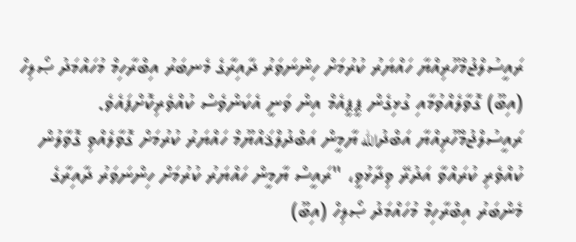ރައީސުލްޖުމްހޫރިއްޔާ ހައްޔަރު ކުރުމަށް ހިންނަވަރު ދާއިރާގެ މެނބަރު އިބްރާހިމް މުހައްމަދު ޞޯލިހް (އިބޫ) ގޮވާލެއްވުމާއި ގުޅިގެން ޕީޕީއެމް އިން ވަނީ އެކަންވެސް ކުއްވެރިކޮށްފައެވެ.
ރައީސުލްޖުމްހޫރިއްޔާ އަބްދުالله ޔާމީން އަބްދުލްޤައްޔޫމް ހައްޔަރު ކުރުމަށް ގޮވާލެއްވި ގޮވާލުން ކުއްވެރި ކުރައްވާ އަދުރޭ ވިދާޅުވީ، "ރައީސް ޔާމީން ހައްޔަރު ކުރުމަށް ހިންނަވަރު ދާއިރާގެ މެންބަރު އިބްރާހިމް މުހައްމަދު ޞޯލިހް (އިބޫ)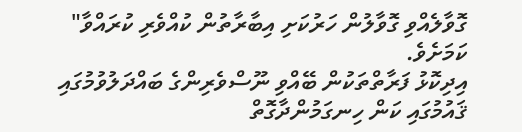ގޮވާލެއްވި ގޮވާލުން ހަރުކަށި އިބާރާތުން ކުއްވެރި ކުރައްވާ" ކަމަށެވެ.
އިދިކޮޅު ފަރާތްތަކުން ބޭއްވި ނޫސްވެރިންގެ ބައްދަލުވުމުގައި ޤައުމުގައި ކަން ހިނގަމުންދާގޮތް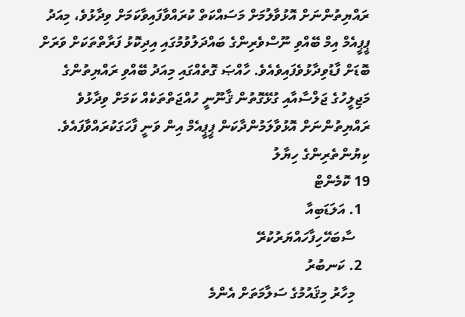ރައްޔިތުންނަށް އޮޅުވާލުމަށް މަސައްކަތް ކުރައްވާފައިވާކަމަށް ވިދާޅުވެ، މިއަދު ޕީޕީއެމް އިމް ބޭއްވި ނޫސްވެރިންގެ ބައްދަލުވުމުގައި އިދިކޮޅު ފަރާތްތަކަށް ވަރަށް ބޮޑަށް ފާޑުވިދާޅުވެފައިވެއެވެ. ހާއްޞަ ގޮތެއްގައި މިއަދު ބޭއްވި ރައްޔިތުންގެ މަޖިލީހުގެ ޖަލްސާއާއި ގުޅޭގޮތުން ޤާނޫނީ ހުއްޖަތްތަކެއް ކަމަށް ވިދާޅުވެ ރައްޔިތުންނަށް އޮޅުވާލަމުންދާކަން ޕީޕީއެމް އިން ވަނީ ފާހަގަކުރައްވާފައެވެ.
ކިޔުންތެރިންގެ ހިޔާލު
19 ކޮމެންޓް
  1. އަލަޑަބިއާ
    ސާބަހޭހިފާހައްޔަރުކުރޭ
  2. ކަނބުރު
    މިހާރު މިޤައުމުގެ ސަލާމަތަށް އެންމެ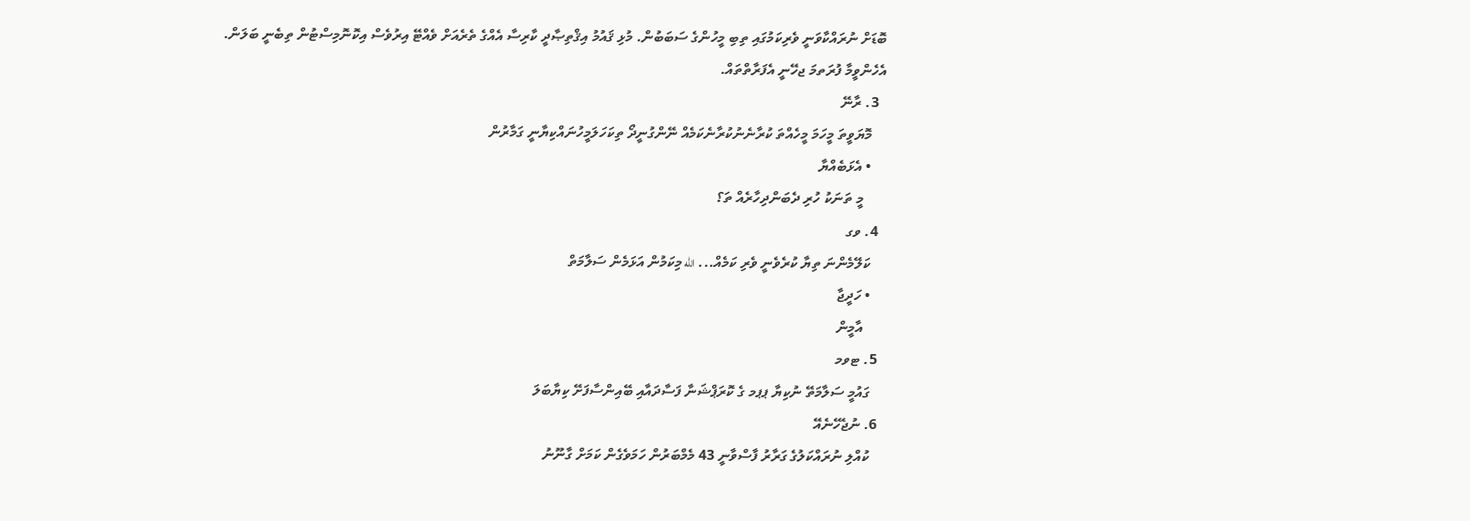ބޮޑަށް ނުރައްކާވަނީ ވެރިކަމުގައި ތިބި މީހުންގެ ސަބަބުން. މުޅި ޤައުމު އިޤްތިޞާދީ ކާރިސާ އެއްގެ ތެރެއަށް ވެއްޓޭ އިރުވެސް އިކޮނޮމިސްޓުން ތިބެނީ ބަލަން. އެހެންވީމާ ފުރަތމަ ޖހޭނީ އެފަރާތްތައް.
  3. ރާނޭ
    މޮޔަވީތަ މީހަމަ މީހެއްތަ ކުރާނެނުކުރާނެކަމެއް ނޭންގުނީދޯ ތިކަހަލަމީހުނައްކިޔާނީ ގަމާރުން
    • އެޅަބެއްޔާ
      މީ ތަނަކު ހުރި ދެބަންދިހާރެއް ތަ؟
  4. ވގ
    ކަލޭމެންނަ ތިޔާ ކުރެވެނީ ވެރި ކަމެއް... الله މިކަމުން އަޅަމެން ސަލާމަތް
    • ހަދީޖާ
      އާމީން
  5. ޓވމ
    ގައުމީ ސަލާމަތޭ ނުކިޔާ ޕޕމ ގެ ކޮރަޕްޝަނާ ފަސާދައާއި ބޭއިންސާފަށޭ ކިޔާބަލަ
  6. ނުޖެހޭނެއޭ
    ކުއްލި ނުރައްކަލުގެ ގަރާރު ފާސްވާނީ 43 މެމްބަރުން ހަމަވެގެން ކަމަށް ގާނޫނު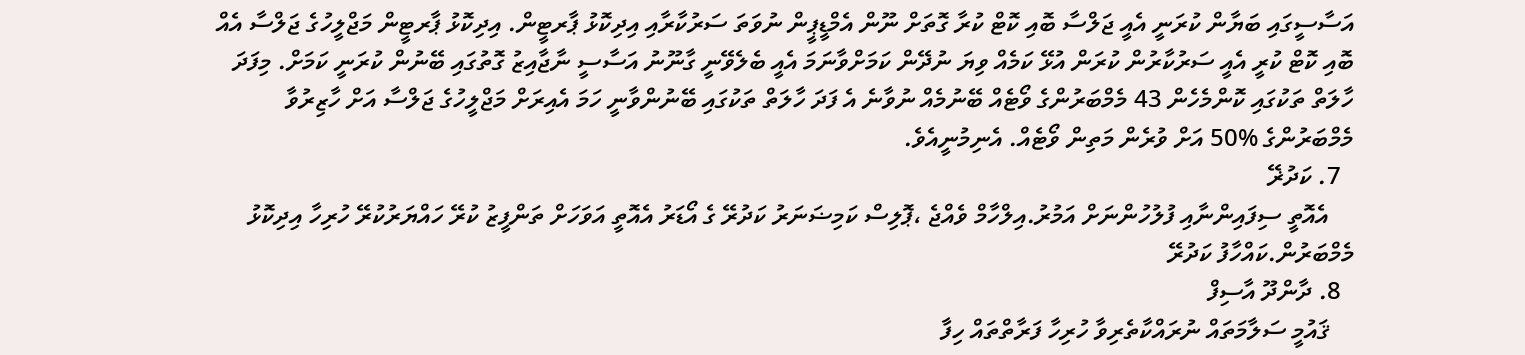އަސާސީގައި ބަޔާން ކުރަނީ އެއީ ޖަލްސާ ބޮއި ކޮޓް ކުރާ ގޮތަށް ނޫން އެމްޑީޕީން ނުވަތަ ސަރުކާރާއި އިދިކޮޅު ޕާރޓީން. އިދިކޮޅު ޕާރޓީން މަޖްލީހުގެ ޖަލްސާ އެއް ބޮއި ކޮޓް ކުރީ އެއީ ސަރުކާރުން ކުރަން އުޅޭ ކަމެއް ވިޔަ ނުދޭން ކަމަށްވާނަމަ އެއީ ބެލެވޭނީ ގާނޫނު އަސާސީ ނާޖާއިޒު ގޮތުގައި ބޭނުން ކުރަނީ ކަމަށް. މިފަދަ ހާލަތް ތަކުގައި ކޮންމެހެން 43 މެމްބަރުންގެ ވޯޓެއް ބޭނުމެއް ނުވާނެ އެ ފަދަ ހާލަތް ތަކުގައި ބޭނުންވާނީ ހަމަ އެއިރަށް މަޖްލީހުގެ ޖަލްސާ އަށް ހާޒިރުވާ މެމްބަރުންގެ %50 އަށް ވުރެން މަތިން ވޯޓެއް. އެނިމުނީއެވެ.
  7. ކަދުޜޭ
    އެއޮތީ ސިފައިންނާއި ފުލުހުންނަށް އަމުރު.އިލްހާމް ވެއްޖެ ،ޕޮލިސް ކަމިޟަނަރު ކަދުރޭ ގެ އޯޑަރު އެއޮތީ އަވަހަށް ތަންފީޒު ކުރޭ ހައްޔަރުކުރޭ ހުރިހާ އިދިކޮޅު މެމްބަރުން.ކައްހާފު ކަދުރޭ
  8. ދާންދޫ އާސިފް
    ޤައުމީ ސަލާމަތައް ނުރައްކާތެރިވާ ހުރިހާ ފަރާތްތައް ހިފާ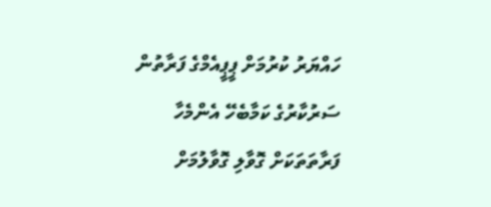ހައްޔަރު ކުރުމަށް ޕީޕީއެމްގެ ފަރާތުން ސަރުކާރުގެ ކަމާބެހޭ އެންމެހާ ފަރާތަތަކަށް ގޮވާލި ގޮވާލުމަށް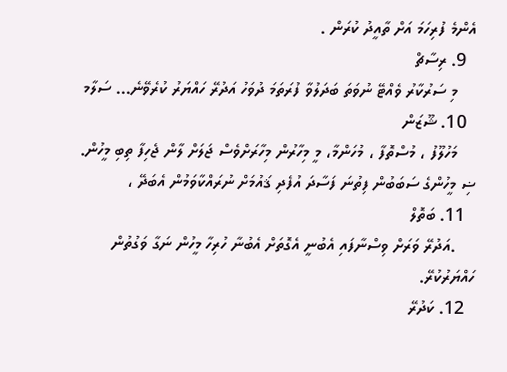އެންމެ ފުރިހަމަ އަށް ތާއީދު ކުރަން .
  9. ރިސާޗް
    މި ސަރުކާރު ވެއްޓޭ ނުވަތަ ބަދަލުވާ ފުރަތަމަ ދުވަހު އަދުރޭ ހައްޔަރު ކުރެވޭނެ... ސަލާމ
  10. ޝޫޒަން
    މަހުލޫފު ، މުސްތޮފާ ، މުހަންމާ، މީ މިހާރުން މިހާރަށްވެސް ޖަލަށް ލާން ޖެހިފާ ތިބި މީހުން. ޟި މީހުންގެ ސަބަބުން ފިތުނަ ފަސާދަ އުފެދި ޤައުމަށް ނުރައްކާވަމުން އެބަދޭ ،
  11. ބަތޮލް
    .އަދުރޭ ވަރަށް ވިސްނާފައި އެބުނީ އެގޮތަށް އެބުނާ ހުރިހާ މީހުން ނަގާ ވަގުތުން ހައްޔަރުކުރޭ.
  12. ކަދުރޭ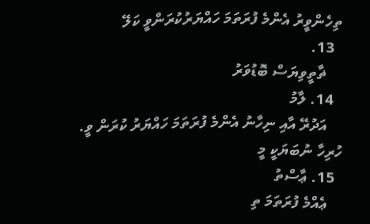ތިހެންވީރު އެންމެ ފުރަތަމަ ހައްޔަރުކުރަންވީ ކަލޭ
  13.
    ޡާތީވިޔަސް ބޮޑުވަރު
  14. ލާމު
    އަދުރޭ އާއި ނިހާނު އެންމެ ފުރަތަމަ ހައްޔަރު ކުރަން ވީ. ހުރިހާ ނުބަޔަކީ މީ
  15. ޢާސްތު
    ޢެއްމެ ފުރަތަމަ ތި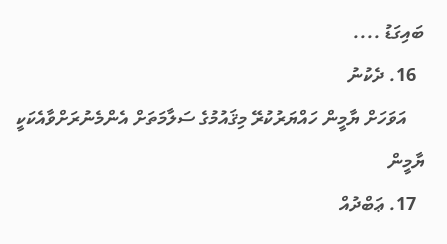ބައިގަޑު ....
  16. ދެކުނު
    އަވަހަށް ޔާމީން ހައްޔަރުކުރޭ މިޤައުމުގެ ސަލާމަތަށް އެންމެނުރަށްވާއެކަކީ ޔާމީން
  17. ޢަބްދުއް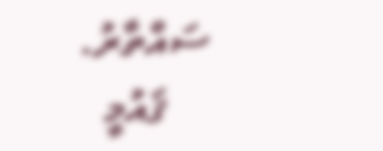ސައްތާރު.
    ޤައުމީ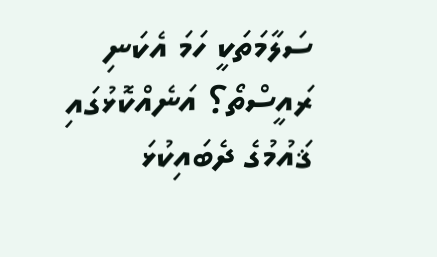ސަލާމަތަކީ ހަމަ އެކަނި ރައީސްތޯ؟ އަނެއްކޮޅުގައި ޤައުމުގެ ދެބައިކުޅަ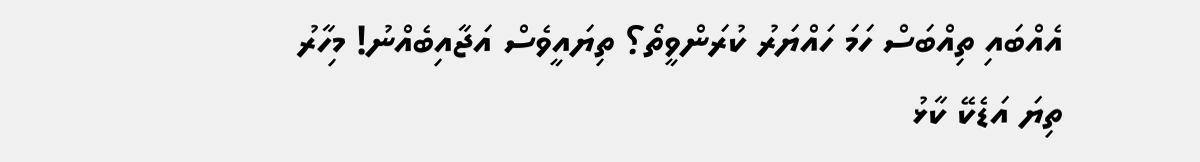އެއްބައި ތިއްބަސް ހަމަ ހައްޔަރު ކުރަންވީތޯ؟ ތިޔައީވެސް އަޖާއިބެއްނު! މިހާރު ތިޔަ އަޑެކޭ ކާޅު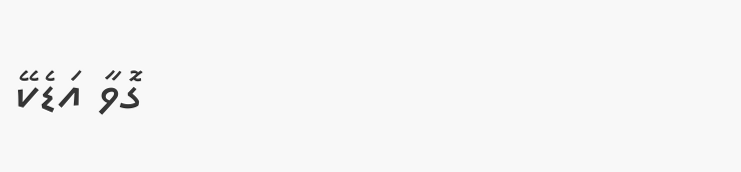ގޮވާ އަޑެކޭ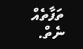ތަފާތެއް ނެތް.